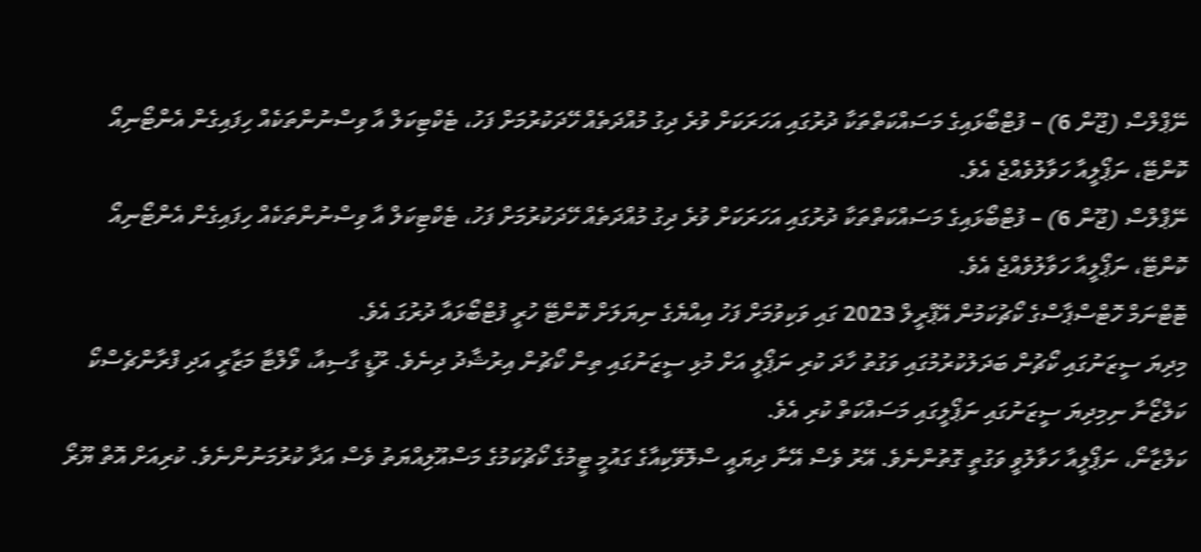ނޭޕްލްސް (ޖޫން 6) – ފުޓްބޯޅައިގެ މަސައްކަތްތަކާ ދުރުގައި އަހަރަކަށް ވުރެ ދިގު މުއްދަތެއް ހޭދަކުރުމަށް ފަހު، ޓެކްޓިކަލް އާ ވިސްނުންތަކެއް ހިފައިގެން އެންޓޯނިއޯ ކޮންޓޭ، ނަޕޯލީއާ ހަވާލުވެއްޖެ އެވެ.
ނޭޕްލްސް (ޖޫން 6) – ފުޓްބޯޅައިގެ މަސައްކަތްތަކާ ދުރުގައި އަހަރަކަށް ވުރެ ދިގު މުއްދަތެއް ހޭދަކުރުމަށް ފަހު، ޓެކްޓިކަލް އާ ވިސްނުންތަކެއް ހިފައިގެން އެންޓޯނިއޯ ކޮންޓޭ، ނަޕޯލީއާ ހަވާލުވެއްޖެ އެވެ.
ޓޮޓްނަމް ހޮޓްސްޕާސްގެ ކޯޗުކަމުން އޭޕްރީލް 2023 ގައި ވަކިވުމަށް ފަހު އިއްޔެގެ ނިޔަލަށް ކޮންޓޭ ހުރީ ފުޓްބޯޅައާ ދުރުގަ އެވެ.
މިދިޔަ ސީޒަނުގައި ކޯޗުން ބަދަލުކުރުމުގައި ވަގުތު ހާދަ ކުރި ނަޕޯލީ އަށް މުޅި ސީޒަނުގައި ތިން ކޯޗުން އިރުޝާދު ދިނެވެ. ރޫޑީ ގާސިއާ، ވޯލްޓާ މަޒާރީ އަދި ފްރާންޗެސްކޯ ކަލްޒޯނާ ނިމިދިޔަ ސީޒަނުގައި ނަޕޯލީގައި މަސައްކަތް ކުރި އެވެ.
ކަލްޒާނޯ، ނަޕޯލީއާ ހަވާލުވީ ވަގުތީ ގޮތުންނެވެ. އޭރު ވެސް އޭނާ ދިޔައީ ސްލޮވޭކިއާގެ ގައުމީ ޓީމުގެ ކޯޗުކަމުގެ މަސްއޫލިއްޔަތު ވެސް އަދާ ކުރުމަނުންނެވެ. ކުރިއަށް އޮތް ޔޫރޯ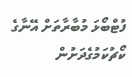ފުޓްބޯޅަ މުބާރާތަށް އޭނާގެ ކޯޗުކަމުގެދަށުން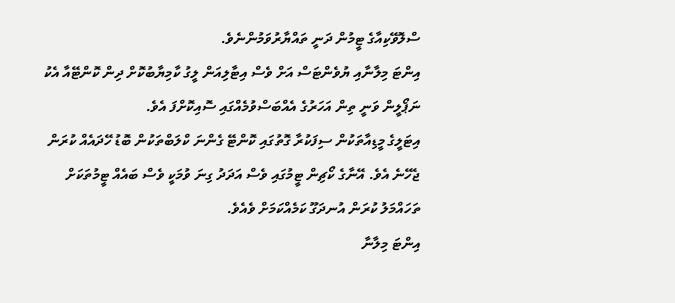ސްލޮވޭކިއާގެ ޓީމުން ދަނީ ތައްޔާރުވަމުންނެވެ.
އިންޓަ މިލާނާއި ޔުވެންޓަސް އަށް ވެސް އިޓާލިއަން ލީގު ކާމިޔާބުކޮށް ދިން ކޮންޓޭއާ އެކު ނަޕޯލީން ވަނީ ތިން އަހަރުގެ އެއްބަސްވުމެއްގައި ސޮއިކޮށްފަ އެވެ.
އިޓަލީގެ މީޑިއާތަކުން ސިފަކުރާ ގޮތުގައި ކޮންޓޭ ގެންނަ ކްލަބްތަކުން ބޮޑު ހޭދައެއް ކުރަން ޖެހޭނެ އެވެ. އޭނާގެ ކޯޗިން ޓީމުގައި ވެސް އަދަދު ގިނަ ވުމަކީ ވެސް ބައެއް ޓީމުތަކަށް ތަހައްމަލު ކުރަން އުނދަގޫ ކަމެއްކަމަށް ވެއެވެ.
އިންޓަ މިލާނާ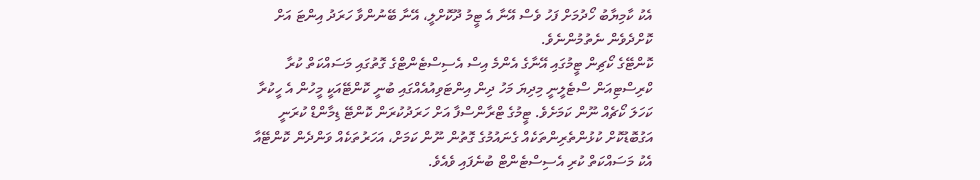އެކު ކާމިޔާބު ހޯދުމަށް ފަހު ވެސް އޭނާ އެ ޓީމު ދޫކޮށްލީ، އޭނާ ބޭނުންވާ ހަރަދު އިންޓަ އަށް ކޮށްދެވެން ނެތުމުންނެވެ.
ކޮންޓޭގެ ކޯޗިން ޓީމުގައި އޭނާގެ އެންމެ އިސް އެސިސްޓެންޓްގެ ގޮތުގައި މަސައްކަތް ކުރާ ކްރިސްޓިއަން ސްޓެލީނީ މިދިޔަ މަހު ދިން އިންޓަވިއުއެއްގައި ބުނީ ކޮންޓޭއަކީ މީހުން އެ ހީކުރާ ކަހަލަ ކޯޗެއް ނޫން ކަމަށެވެ. ޓީމުގެ ޓްރާންސްފާ އަށް ހަރަދުކުރަން ކޮންޓޭ ޑިމާންޑް ކުރަނީ އަގުބޮޑުކޮށް ކުޅުންތެރިންތަކެއް ގެނައުމުގެ ގޮތުން ނޫން ކަމަށް، އަހަރުތަކެއް ވަންދެން ކޮންޓޭއާ އެކު މަސައްކަތް ކުރި އެސިސްޓެންޓް ބުނެފައި ވެއެވެ.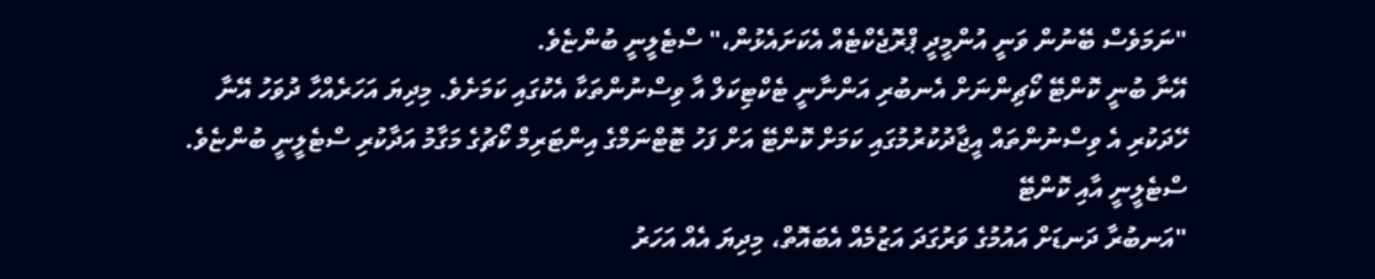"ނަމަވެސް ބޭނުން ވަނީ އުންމީދީ ޕްރޮޖެކްޓެއް އެކަށައެޅުން،" ސްޓެލީނީ ބުންޏެވެ.
އޭނާ ބުނީ ކޮންޓޭ ކޯޗިންނަށް އެނބުރި އަންނާނީ ޓެކްޓިކަލް އާ ވިސްނުންތަކާ އެކުގައި ކަމަށެވެ. މިދިޔަ އަހަރެއްހާ ދުވަހު އޭނާ ހޭދަކުރި އެ ވިސްނުންތައް އީޖާދުކުރުމުގައި ކަމަށް ކޮންޓޭ އަށް ފަހު ޓޮޓްނަމްގެ އިންޓަރިމް ކޯޗުގެ މަގާމު އަދާކުރި ސްޓެލީނީ ބުންޏެވެ.
ސްޓެލީނީ އާއި ކޮންޓޭ
"އަނބުރާ ދަނޑަށް އައުމުގެ ވަރުގަދަ އަޒުމެއް އެބައޮތް، މިދިޔަ އެއް އަހަރު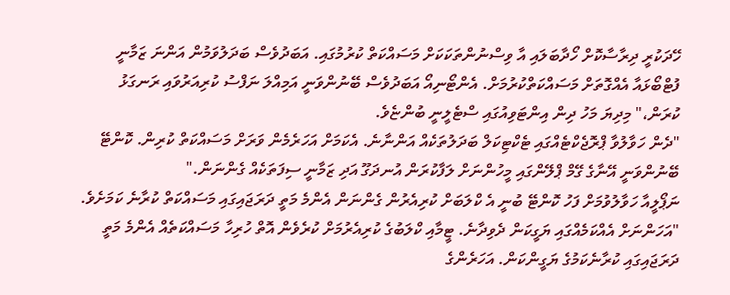ހޭދަކުރީ ދިރާސާކޮށް ހޯދާބަލައި އާ ވިސްނުންތަކަކަށް މަސައްކަތް ކުރުމުގައި. އަބަދުވެސް ބަދަލުވަމުން އަންނަ ޒަމާނީ ފުޓްބޯޅައާ އެއްގޮތަށް މަސައްކަތްކުރުމަށް. އެންޓޯނިއޯ އަބަދުވެސް ބޭނުންވަނީ އަމިއްލަ ނަފްސު ކުރިއަރުވައި ރަނގަޅު ކުރަން،" މިދިޔަ މަހު ދިން އިންޓަވިއުގައި ސްޓެލީނީ ބުންޏެވެ.
"ދެން ހަވާލުވާ ޕްރޮޖެކްޓެއްގައި ޓެކްޓިކަލް ބަދަލުތަކެއް އަންނާނެ. އެކަމަށް އަހަރެމެން ވަރަށް މަސައްކަތް ކުރިން. ކޮންޓޭ ބޭނުންވަނީ އޭނާގެ ގޭމް ޕްލޭންގައި މީހުންނަށް ލަފާކުރަން އުނދަގޫ އަދި ޒަމާނީ ސިފަތަކެއް ގެންނަން."
ނަޕޯލީއާ ހަވާލުވުމަށް ފަހު ކޮންޓޭ ބުނީ އެ ކްލަބަށް ކުރިއެރުން ގެންނަން އެންމެ މަތީ ދަރަޖައިގައި މަސައްކަތް ކުރާނެ ކަމަށެވެ.
"އަހަންނަށް އެއްކަމެއްގައި ޔަގީކަން ދެވިދާނެ. ޓީމާއި ކްލަބުގެ ކުރިއެރުމަށް ކުރެވެން އޮތް ހުރިހާ މަސައްކަތެއް އެންމެ މަތީ ދަރަޖައިގައި ކުރާނެކަމުގެ ޔަގީންކަން. އަހަރެންގެ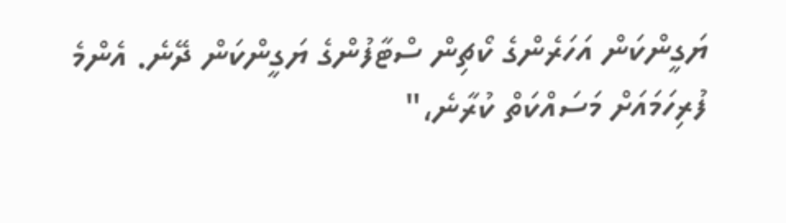ޔަގީންކަން އަހަރެންގެ ކޯޗިން ސްޓާފުންގެ ޔަގީންކަން ދޭނެ. އެންމެ ފުރިހަމައަށް މަސައްކަތް ކުރާނެ،"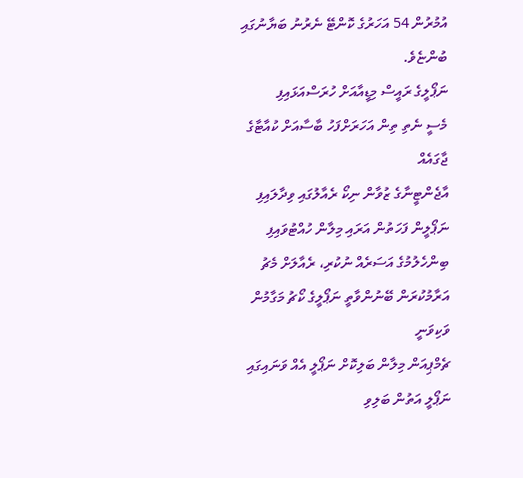އުމުރުން 54 އަހަރުގެ ކޮންޓޭ ނެރުނު ބަޔާނުގައި ބުންޏެވެ.
ނަޕޯލީގެ ރައީސް މިޑީއާއަށް ހުރަސްއަޅައިފި
މެސީ ނެތި ތިން އަހަރަށްފަހު ބާސާއަށް ކުއާޓާގެ ޖާގައެއް
އާޖެންޓީނާގެ ޒުވާން ނިކޯ ރެއާލުގައި ވިދާލައިފި
ނަޕޯލީން ފަހަތުން އަރައި މިލާން ހުއްޓުވައިފި
ބިންހެލުމުގެ އަސަރެއް ނުކުރި، ރެއާލަށް މެޗު
އަރާމުކުރަން ބޭނުންވާތީ ނަޕޯލީގެ ކޯޗު މަގާމުން ވަކިވަނީ
ޗެމްޕިއަން މިލާން ބަލިކޮށް ނަޕޯލީ އެއް ވަނައިގައި
ނަޕޯލީ އަތުން ބަލިވި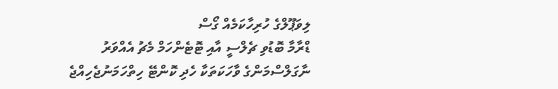ލިވަޕޫލްގެ ހުރިހާކަމެއް ގޯސް
ޑްރާމާ ބޮޑުވި ޗެލްސީ އާއި ޓޮޓެންހަމް މެޗު އެއްވަރު
ނާގަލްސްމަންގެ ވާހަކަތަކާ ހެދި ކޮންޓޭ ހިތްހަމަނުޖެހިއްޖެ